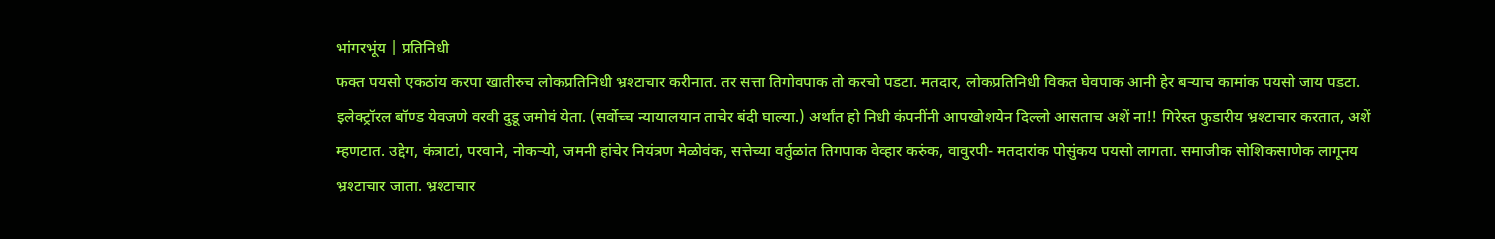भांगरभूंय | प्रतिनिधी
फक्त पयसो एकठांय करपा खातीरुच लोकप्रतिनिधी भ्रश्टाचार करीनात. तर सत्ता तिगोवपाक तो करचो पडटा. मतदार, लोकप्रतिनिधी विकत घेवपाक आनी हेर बऱ्याच कामांक पयसो जाय पडटा. इलेक्ट्रॉरल बॉण्ड येवजणे वरवी दुडू जमोवं येता. (सर्वोच्च न्यायालयान ताचेर बंदी घाल्या.) अर्थांत हो निधी कंपनींनी आपखोशयेन दिल्लो आसताच अशें ना!! गिरेस्त फुडारीय भ्रश्टाचार करतात, अशें म्हणटात. उद्देग, कंत्राटां, परवाने, नोकऱ्यो, जमनी हांचेर नियंत्रण मेळोवंक, सत्तेच्या वर्तुळांत तिगपाक वेव्हार करुंक, वावुरपी- मतदारांक पोसुंकय पयसो लागता. समाजीक सोशिकसाणेक लागूनय भ्रश्टाचार जाता. भ्रश्टाचार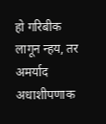हो गरिबीक लागून न्हय, तर अमर्याद अधाशीपणाक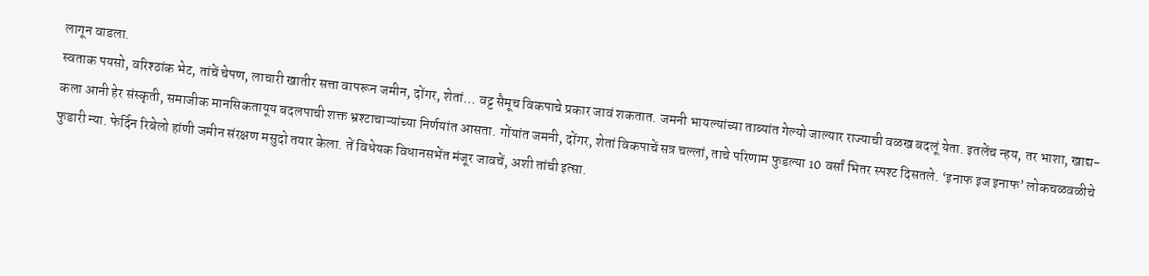लागून वाडला.
स्वताक पयसो, वरिश्ठांक भेट, तांचें चेपण, लाचारी खातीर सत्ता वापरून जमीन, दोंगर, शेतां… वट्ट सैमूच विकपाचे प्रकार जावं शकतात. जमनी भायल्यांच्या ताब्यांत गेल्यो जाल्यार राज्याची वळख बदलूं येता. इतलेंच न्हय, तर भाशा, खाद्य- कला आनी हेर संस्कृती, समाजीक मानसिकतायूय बदलपाची शक्त भ्रश्टाचाऱ्यांच्या निर्णयांत आसता. गोंयांत जमनी, दोंगर, शेतां विकपाचें सत्र चल्लां, ताचे परिणाम फुडल्या 10 वर्सां भितर स्पश्ट दिसतले. ‘इनाफ इज इनाफ’ लोकचळवळीचे फुडारी न्या. फेर्दिन रिबेलो हांणी जमीन संरक्षण मसुदो तयार केला. तें विधेयक विधानसभेंत मंजूर जावचें, अशी तांची इत्सा.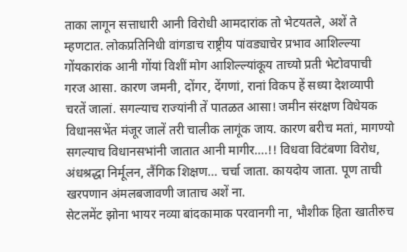ताका लागून सत्ताधारी आनी विरोधी आमदारांक तो भेटयतले, अशें ते म्हणटात. लोकप्रतिनिधी वांगडाच राष्ट्रीय पांवड्याचेर प्रभाव आशिल्ल्या गोंयकारांक आनी गोंयां विशीं मोग आशिल्ल्यांकूय ताच्यो प्रती भेटोवपाची गरज आसा. कारण जमनी, दोंगर, देंगणां, रानां विकप हें सध्या देशव्यापी चरतें जालां. सगल्याच राज्यांनी तें पातळत आसा! जमीन संरक्षण विधेयक विधानसभेंत मंजूर जालें तरी चालीक लागूंक जाय. कारण बरीच मतां, मागण्यो सगल्याच विधानसभांनी जातात आनी मागीर….!! विधवा विटंबणा विरोध, अंधश्रद्धा निर्मूलन, लैंगिक शिक्षण… चर्चा जाता. कायदोय जाता. पूण ताची खरपणान अंमलबजावणी जाताच अशें ना.
सेटलमेंट झोना भायर नव्या बांदकामाक परवानगी ना, भौशीक हिता खातीरुच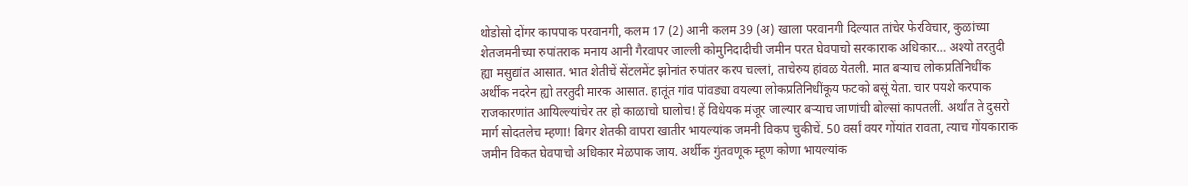थोडोसो दोंगर कापपाक परवानगी, कलम 17 (2) आनी कलम 39 (अ) खाला परवानगी दिल्यात तांचेर फेरविचार, कुळांच्या शेतजमनीच्या रुपांतराक मनाय आनी गैरवापर जाल्ली कोमुनिदादीची जमीन परत घेवपाचो सरकाराक अधिकार… अश्यो तरतुदी ह्या मसुद्यांत आसात. भात शेतीचें सेंटलमेंट झोनांत रुपांतर करप चल्लां, ताचेरुय हांवळ येतली. मात बऱ्याच लोकप्रतिनिधींक अर्थीक नदरेन ह्यो तरतुदी मारक आसात. हातूंत गांव पांवड्या वयल्या लोकप्रतिनिधींकूय फटको बसूं येता. चार पयशे करपाक राजकारणांत आयिल्ल्यांचेर तर हो काळाचो घालोच! हें विधेयक मंजूर जाल्यार बऱ्याच जाणांची बोल्सां कापतलीं. अर्थांत ते दुसरो मार्ग सोदतलेच म्हणा! बिगर शेतकी वापरा खातीर भायल्यांक जमनी विकप चुकीचें. 50 वर्सां वयर गोंयांत रावता, त्याच गोंयकाराक जमीन विकत घेवपाचो अधिकार मेळपाक जाय. अर्थीक गुंतवणूक म्हूण कोणा भायल्यांक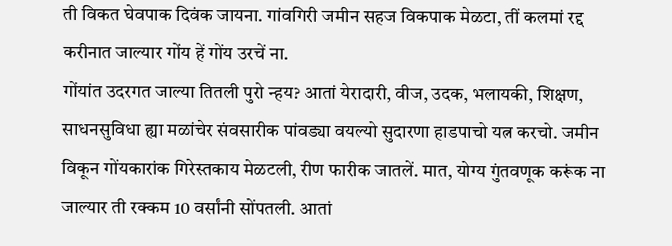ती विकत घेवपाक दिवंक जायना. गांवगिरी जमीन सहज विकपाक मेळटा, तीं कलमां रद्द करीनात जाल्यार गोंय हें गोंय उरचें ना.
गोंयांत उदरगत जाल्या तितली पुरो न्हय? आतां येरादारी, वीज, उदक, भलायकी, शिक्षण, साधनसुविधा ह्या मळांचेर संवसारीक पांवड्या वयल्यो सुदारणा हाडपाचो यत्न करचो. जमीन विकून गोंयकारांक गिरेस्तकाय मेळटली, रीण फारीक जातलें. मात, योग्य गुंतवणूक करूंक ना जाल्यार ती रक्कम 10 वर्सांनी सोंपतली. आतां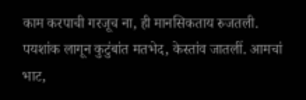काम करपाची गरजूच ना, ही मानसिकताय रुजतली. पयशांक लागून कुटुंबांत मतभेद, केस्तांव जातलीं. आमचां भाट,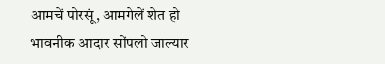आमचें पोरसूं, आमगेलें शेत हो भावनीक आदार सोंपलो जाल्यार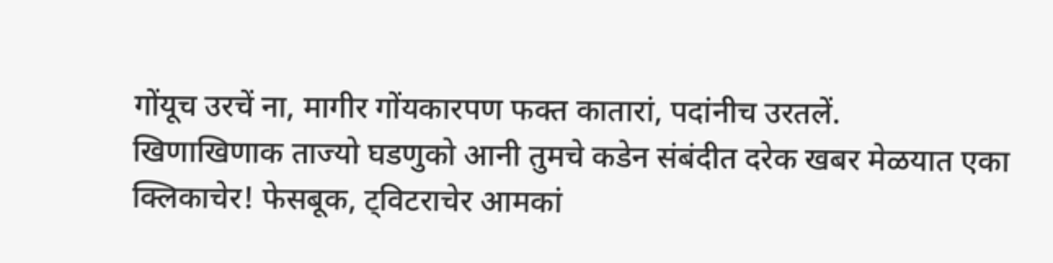गोंयूच उरचें ना, मागीर गोंयकारपण फक्त कातारां, पदांनीच उरतलें.
खिणाखिणाक ताज्यो घडणुको आनी तुमचे कडेन संबंदीत दरेक खबर मेळयात एका क्लिकाचेर! फेसबूक, ट्विटराचेर आमकां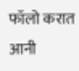फॉलो करात आनी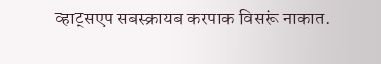व्हाट्सएप सबस्क्रायब करपाक विसरूं नाकात.